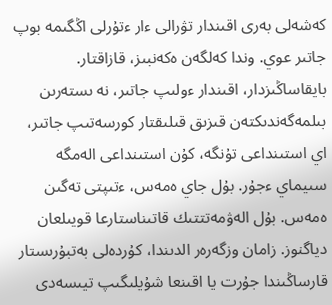كەشەلى بەرى اقىندار تۋرالى ءار ءتۇرلى اڭگىمە بوپ جاتىر عوي. وندا كەلگەن ەكەنبىز، قازاقتار. بايقاساڭىزدار، اقىندار ءولىپ جاتىر، نە ىستەرىن بىلمەگەندىكتەن قىزىق قىلىقتار كورسەتىپ جاتىر، اي استىنداعى تۇنگە، كۇن استىنداعى الەمگە سىيماي ءجۇر. بۇل جاي ەمەس، ءتىپتى تەگىن ەمەس. بۇل الەۋمەتتتىك قاتىناستارعا قويىلعان دياگنوز. زامان وزگەرەر الدىندا، كۇردەلى بەتبۇرىستار قارساڭىندا جۇرت يا اقىنعا شۇيلىگىپ تيىسەدى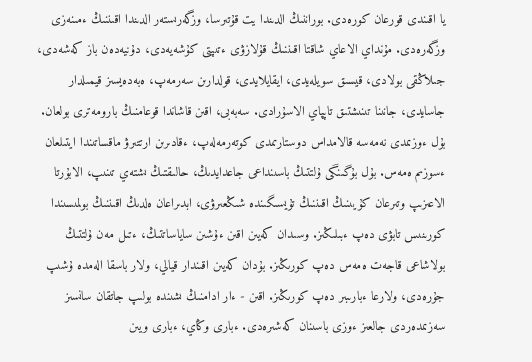يا اقىندى قورعان كورەدى. بوراننىڭ الدىندا يت قۇتىرسا، وزگەرىستەر الدىندا اقىننىڭ ءمىنەزى وزگەرەدى. مۇنداي الاعاي شاقتا اقىننىڭ قۇلازۋى ءتىپتى كۇشەيەدى، دۇنيەدەن باز كەشەدى، جىلاڭقى بولادى، قيسىق سويلەيدى، ايقايلايدى، قولدارىن سەرمەپ، ەبەدەيسىز قيمىلدار جاسايدى، جانىنا تىنىشتىق تاپپاي الاسۇرادى. سەبەبى، اقىن قاشاندا قوعامنىڭ بارومەترى بولعان. بۇل ءوزىمدى نەمەسە قالامداس دوستارىمدى كوتەرمەلەپ، ءقادىرىن ارتتىرۋ ماقساتىندا ايتىلعان ءسوزىم ەمەس. بۇل بۇگىنگى ۇلتتىڭ باسىنداعى جاعدايدىڭ، حالىقتىڭ ىشتەي تىنىپ، الابۇرتا الاعىزىپ وتىرعان كۇيىنىڭ اقىننىڭ تۇيسىگىندە شىڭعىرۋى، ابدىراعان ەلدىڭ اقىننىڭ بولمىسىندا كورىنىس تابۋى دەپ ءبىلىڭىز. وسىدان كەيىن اقىن ءۇشىن ساياساتتىڭ، ءتىل مەن ۇلتتىڭ بولاشاعى قاجەت ەمەس دەپ كورىڭىز. بۇدان كەيىن اقىندار قيالي، ولار باسقا الەمدە ۇشىپ جۇرەدى، ولارعا ءبارىبىر دەپ كورىڭىز. اقىن - ءار ادامنىڭ ىشىندە بولىپ جاتقان سانسىز سەزىمدەردى جالعىز ءوزى باسىنان كەشىرەدى. ءبارى وڭاي، ءبارى ويىن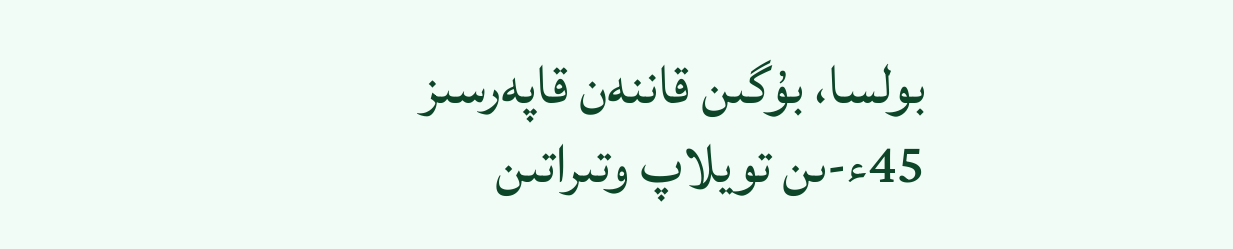بولسا، بۇگىن قاننەن قاپەرسىز 45ء-ىن تويلاپ وتىراتىن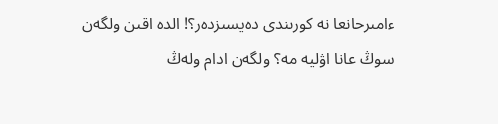ءامىرحانعا نە كورىندى دەيسىزدەر؟! الدە اقىن ولگەن سوڭ عانا اۋليە مە؟ ولگەن ادام ولەڭ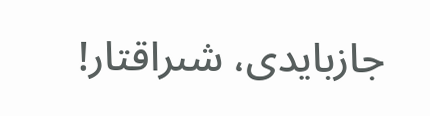جازبايدى، شىراقتار!